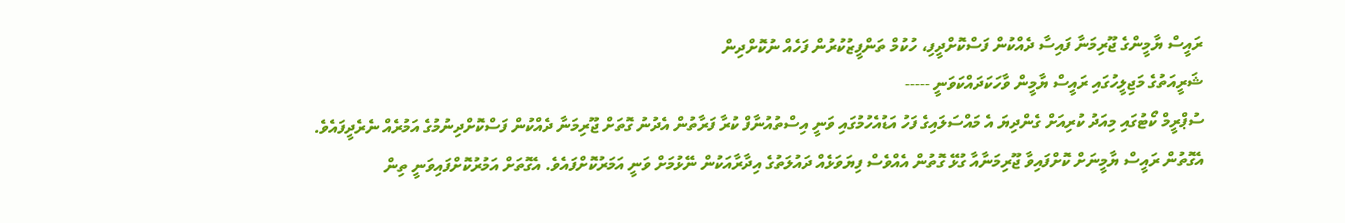ރައީސް ޔާމީންގެ ޖޫރިމަނާ ފައިސާ ދެއްކުން ފަސްކޮށްދީފި، ހުކުމް ތަންފީޒުކުރުން ފަހެއް ނުކޮށްދިން
ޝަރީއަތުގެ މަޖިލީހުގައި ރައީސް ޔާމީން ވާހަކަދައްކަވަނީ -----
ސުޕްރީމް ކޯޓުގައި މިއަދު ކުރިއަށް ގެންދިޔަ އެ މައްސަލައިގެ ފަހު އަޑުއެހުމުގައި ވަނީ އިސްތުއުނާފް ކުރާ ފަރާތުން އެދުނު ގޮތަށް ޖޫރިމަނާ ދެއްކުން ފަސްކޮށްދިނުމުގެ އަމުރެއް ނެރެދީފައެވެ.
އެގޮތުން ރައީސް ޔާމީނަށް ކޮށްފައިވާ ޖޫރިމަނާއާ ގުޅޭ ގޮތުން އެއްވެސް ފިޔަވަޅެއް ދައުލަތުގެ އިދާރާއަކުން ނޭޅުމަށް ވަނީ އަމަރުކޮށްފައެވެ. އެގޮތަށް އަމުރުކޮށްފައިވަނީ ތިން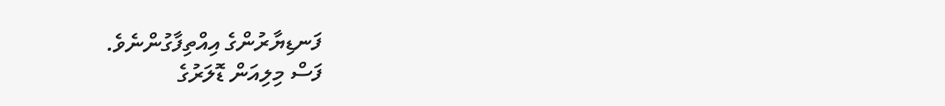ފަނޑިޔާރުންގެ އިއްތިފާގުންނެވެ.
ފަސް މިލިއަން ޑޮލަރުގެ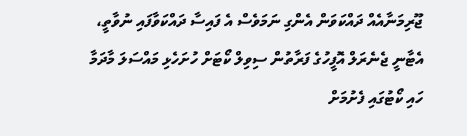ޖޫރިމަނާއެއް ދައްކަވަން އެންގި ނަމަވެސް އެ ފައިސާ ދައްކަވާފައި ނުވާތީ، އެޓާނީ ޖެނެރަލް އޮފީހުގެ ފަރާތުން ސިވިލް ކޯޓަށް ހުށަހެޅި މައްސަލަ މާދަމާ ހައި ކޯޓުގައި ފެށުމަށް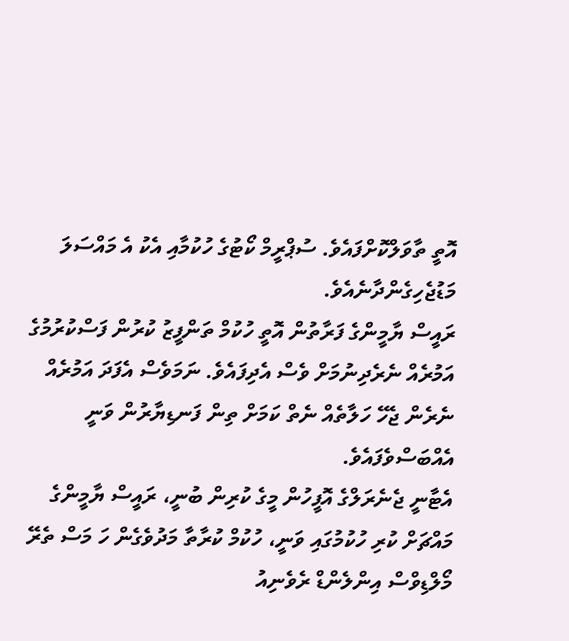އޮތީ ތާވަލްކޮށްފައެވެ. ސުޕްރީމް ކޯޓުގެ ހުކުމާއި އެކު އެ މައްސަލަ މަޑުޖެހިގެންދާނެއެވެ.
ރައީސް ޔާމީންގެ ފަރާތުން އޮތީ ހުކުމް ތަންފީޒު ކުރުން ފަސްކުރުމުގެ އަމުރެއް ނެރެދިނުމަށް ވެސް އެދިފައެވެ. ނަމަވެސް އެފަދަ އަމުރެއް ނެރެން ޖެހޭ ހަލާތެއް ނެތް ކަމަށް ތިން ފަނޑިޔާރުން ވަނީ އެއްބަސްވެފައެވެ.
އެޓާނީ ޖެނެރަލްގެ އޮފީހުން މީގެ ކުރިން ބުނީ، ރައީސް ޔާމީންގެ މައްޗަށް ކުރި ހުކުމުގައި ވަނީ، ހުކުމް ކުރާތާ މަދުވެގެން ހަ މަސް ތެރޭ މޯލްޑިވްސް އިންލެންޑް ރެވެނިއު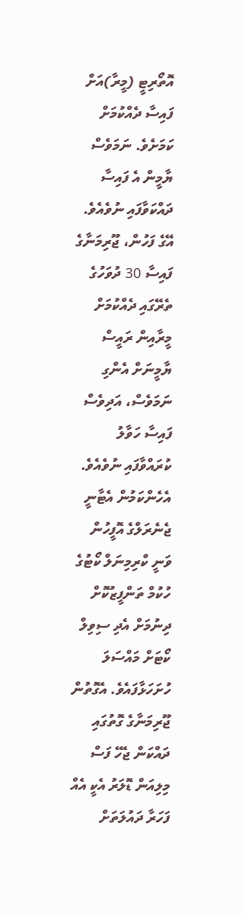އޮތޯރިޓީ (މީރާ)އަށް ފައިސާ ދެއްކުމަށް ކަމަށެވެ. ނަމަވެސް ޔާމީން އެ ފައިސާ ދައްކަވާފައި ނުވެއެވެ.
އޭގެ ފަހުން، ޖޫރިމަނާގެ ފައިސާ 30 ދުވަހުގެ ތެރޭގައި ދެއްކުމަށް މީރާއިން ރައީސް ޔާމީނަށް އެންގި ނަމަވެސް، އަދިވެސް ފައިސާ ހަވާލު ކުރައްވާފައި ނުވެއެވެ.
އެހެންކަމުން އެޓާނީ ޖެނެރަލްގެ އޮފީހުން ވަނީ ކްރިމިނަލް ކޯޓުގެ ހުކުމް ތަންފީޒުކޮށް ދިނުމަށް އެދި ސިވިލް ކޯޓަށް މައްސަލަ ހުށަހަޅާފައެވެ. އެގޮތުން ޖޫރިމަނާގެ ގޮތުގައި ދައްކަން ޖެހޭ ފަސް މިލިއަން ޑޮލަރު އެކީ އެއް ފަހަރާ ދައުލަތަށް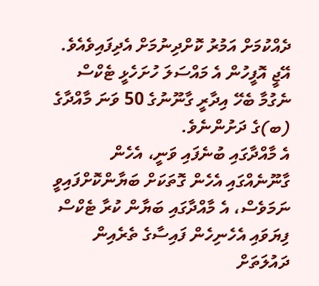ދެއްކުމަށް އަމުރު ކޮށްދިނުމަށް އެދިފައިވެއެވެ.
އޭޖީ އޮފީހުން އެ މައްސަލަ ހުށަހެޅީ ޓެކްސް ނެގުމާ ބެހޭ އިދާރީ ގާނޫނުގެ 50 ވަނަ މާއްދާގެ (ބ)ގެ ދަށުންނެވެ.
އެ މާއްދާގައި ބުނެފައި ވަނީ، އެހެން ގާނޫނެއްގައި އެހެން ގޮތަކަށް ބަޔާންކޮށްފައިވީ ނަމަވެސް، އެ މާއްދާގައި ބަޔާން ކުރާ ޓެކްސް ފިޔަވައި އެހެނިހެން ފައިސާގެ ތެރެއިން ދައުލަތަށް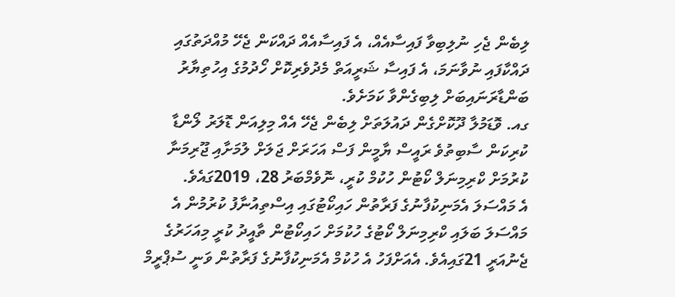ލިބެން ޖެހި ނުލިބިވާ ފައިސާއެއް، އެ ފައިސާއެއް ދައްކަން ޖެހޭ މުއްދަތުގައި ދައްކާފައި ނުވާނަމަ، އެ ފައިސާ ޝަރީއަތް މެދުވެރިކޮށް ހޯދުމުގެ އިހުތިޔާރު ބަންޑާރަނައިބަށް ލިބިގެންވާ ކަމަށެވެ.
ގއ. ވޮޑަމުލާ ދޫކޮށްގެން ދައުލަތަށް ލިބެން ޖެހޭ އެއް މިލިއަން ޑޮލަރު ލޯންޑާ ކުރިކަން ސާބިތުވެ ރައީސް ޔާމީން ފަސް އަހަރަށް ޖަލަށް ލުމަށާއި ޖޫރިމަނާ ކުރުމަށް ކްރިމިނަލް ކޯޓުން ހުކުމް ކުރީ، ނޮވެމްބަރު 28، 2019ގައެވެ.
އެ މައްސަލަ އެމަނިކުފާނުގެ ފަރާތުން ހައިކޯޓުގައި އިސްތިއުނާފު ކުރުމުން އެ މައްސަލަ ބަލައި ކްރިމިނަލް ކޯޓުގެ ހުކުމަށް ހައިކޯޓުން ތާއީދު ކުރީ މިއަހަރުގެ ޖެނުއަރީ 21ގައިއެވެ. އެއަށްފަހު އެ ހުކުމް އެމަނިކުފާނުގެ ފަރާތުން ވަނީ ސުޕްރީމް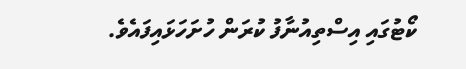ކޯޓުގައި އިސްތިއުނާފު ކުރަން ހުށަހަޅައިފައެވެ.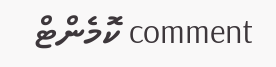comment ކޮމެންޓް